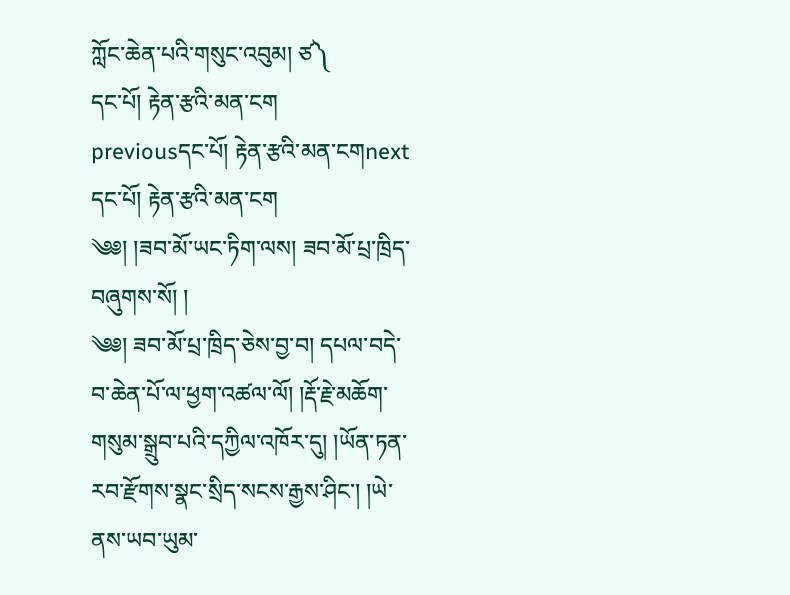ཀློང་ཆེན་པའི་གསུང་འབུམ། ཙ༽
དང་པོ། རྟེན་རྩའི་མན་ངག
previousདང་པོ། རྟེན་རྩའི་མན་ངགnext
དང་པོ། རྟེན་རྩའི་མན་ངག
༄༅། །ཟབ་མོ་ཡང་ཏིག་ལས། ཟབ་མོ་པྲ་ཁྲིད་བཞུགས་སོ། །
༄༅། ཟབ་མོ་པྲ་ཁྲིད་ཅེས་བྱ་བ། དཔལ་བདེ་བ་ཆེན་པོ་ལ་ཕྱག་འཚལ་ལོ། །རྡོ་རྗེ་མཆོག་གསུམ་སྒྲུབ་པའི་དཀྱིལ་འཁོར་དུ། །ཡོན་ཏན་རབ་རྫོགས་སྣང་སྲིད་སངས་རྒྱས་ཤིང་། །ཡེ་ནས་ཡབ་ཡུམ་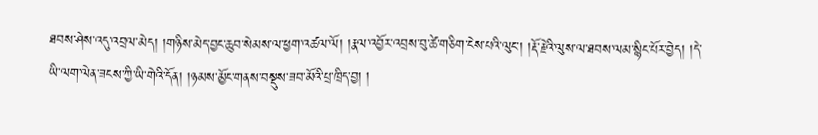ཐབས་ཤེས་འདུ་འབྲལ་མེད། །གཉིས་མེད་བྱང་ཆུབ་སེམས་ལ་ཕྱག་འཚལ་ལོ། །རྣལ་འབྱོར་འབྲས་བུ་ཚེ་གཅིག་ངེས་པའི་ལུང་། །རྡོ་རྗེའི་ལུས་ལ་ཐབས་ལམ་སྙིང་པོར་བྱེད། །དེ་ཡི་ལག་ལེན་ཟངས་ཀྱི་ཡི་གེའི་དོན། །ཉམས་མྱོང་གནས་བསྡུས་ཟབ་མོའི་པྲ་ཁྲིད་བྱ། །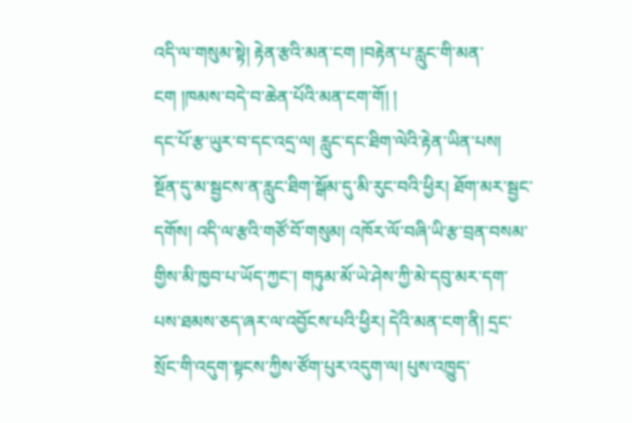འདི་ལ་གསུམ་སྟེ། རྟེན་རྩའི་མན་ངག །བརྟེན་པ་རླུང་གི་མན་ངག །ཁམས་བདེ་བ་ཆེན་པོའི་མན་ངག་གོ། །
དང་པོ་རྩ་ཡུར་བ་དང་འདྲ་ལ། རླུང་དང་ཐིག་ལེའི་རྟེན་ཡིན་པས། སྔོན་དུ་མ་སྦྱངས་ན་རླུང་ཐིག་སྒོམ་དུ་མི་རུང་བའི་ཕྱིར། ཐོག་མར་སྦྱང་དགོས། འདི་ལ་རྩའི་གཙོ་བོ་གསུམ། འཁོར་ལོ་བཞི་ཡི་རྩ་བྲན་བསམ་གྱིས་མི་ཁྱབ་པ་ཡོད་ཀྱང་། གཏུམ་མོ་ཡེ་ཤེས་ཀྱི་མེ་དབུ་མར་དག་པས་ཐམས་ཅད་ཞར་ལ་འབྱོངས་པའི་ཕྱིར། དེའི་མན་ངག་ནི། དྲང་སྲོང་གི་འདུག་སྟངས་ཀྱིས་ཙོག་པུར་འདུག་ལ། པུས་འཁྱུད་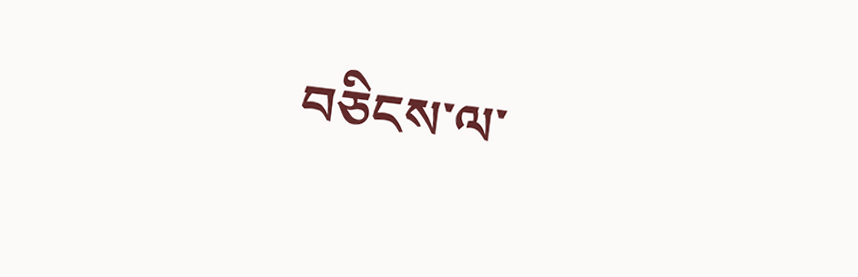བཅིངས་ལ་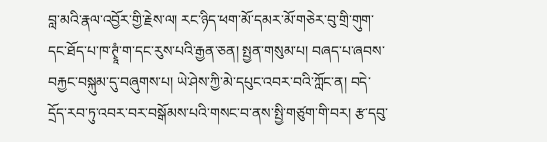བླ་མའི་རྣལ་འབྱོར་གྱི་རྗེས་ལ། རང་ཉིད་ཕག་མོ་དམར་མོ་གཅེར་བུ་གྲི་གུག་དང་ཐོད་པ་ཁ་ཊྭཱཾ་ག་དང་རུས་པའི་རྒྱན་ཅན། སྤྱན་གསུམ་པ། བཞད་པ་ཞབས་བརྐྱང་བསྐུམ་དུ་བཞུགས་པ། ཡེ་ཤེས་ཀྱི་མེ་དཔུང་འབར་བའི་ཀློང་ན། བདེ་དྲོད་རབ་ཏུ་འབར་བར་བསྒོམས་པའི་གསང་བ་ནས་སྤྱི་གཙུག་གི་བར། རྩ་དབུ་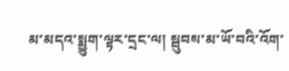མ་མདའ་སྨྱུག་ལྟར་དྲང་ལ། སྦུབས་མ་ཡོ་བའི་འོག་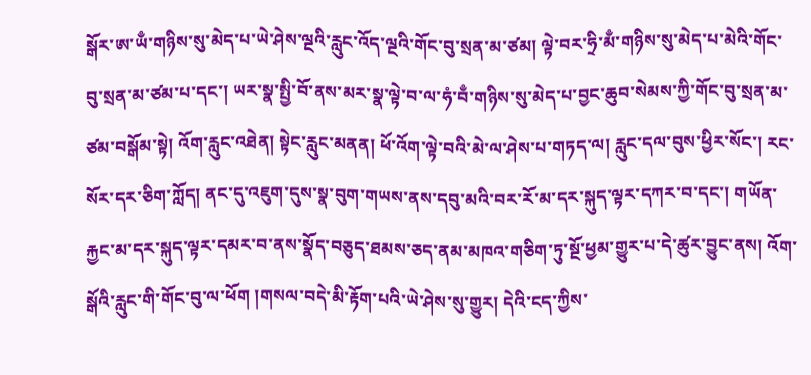སྒོར་ཨ་ཡྃ་གཉིས་སུ་མེད་པ་ཡེ་ཤེས་ལྔའི་རླུང་འོད་ལྔའི་གོང་བུ་སྲན་མ་ཙམ། ལྟེ་བར་ཧྲི་མྃ་གཉིས་སུ་མེད་པ་མེའི་གོང་བུ་སྲན་མ་ཙམ་པ་དང་། ཡར་སྣ་སྤྱི་བོ་ནས་མར་སྣ་ལྟེ་བ་ལ་ཧཾ་བྃ་གཉིས་སུ་མེད་པ་བྱང་ཆུབ་སེམས་ཀྱི་གོང་བུ་སྲན་མ་ཙམ་བསྒོམ་སྟེ། འོག་རླུང་འཐེན། སྟེང་རླུང་མནན། ཕོ་འོག་ལྟེ་བའི་མེ་ལ་ཤེས་པ་གཏད་ལ། རླུང་དལ་བུས་ཕྱིར་སོང་། རང་སོར་དར་ཅིག་ཀློད། ནང་དུ་འཇུག་དུས་སྣ་བུག་གཡས་ནས་དབུ་མའི་བར་རོ་མ་དར་སྐུད་ལྟར་དཀར་བ་དང་། གཡོན་རྐྱང་མ་དར་སྐུད་ལྟར་དམར་བ་ནས་སྣོད་བཅུད་ཐམས་ཅད་ནམ་མཁའ་གཅིག་ཏུ་སྔོ་ཕྱམ་གྱུར་པ་དེ་ཚུར་བྱུང་ནས། འོག་སྒོའི་རླུང་གི་གོང་བུ་ལ་ཕོག །གསལ་བདེ་མི་རྟོག་པའི་ཡེ་ཤེས་སུ་གྱུར། དེའི་ངད་ཀྱིས་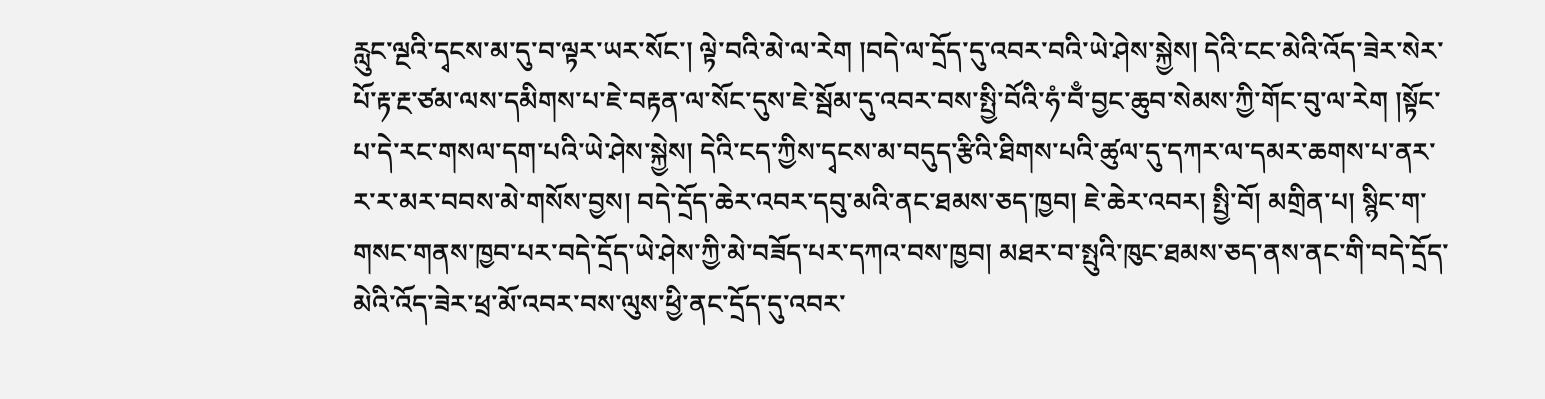རླུང་ལྔའི་དྭངས་མ་དུ་བ་ལྟར་ཡར་སོང་། ལྟེ་བའི་མེ་ལ་རེག །བདེ་ལ་དྲོད་དུ་འབར་བའི་ཡེ་ཤེས་སྐྱེས། དེའི་ངང་མེའི་འོད་ཟེར་སེར་པོ་རྟ་རྔ་ཙམ་ལས་དམིགས་པ་ཇེ་བརྟན་ལ་སོང་དུས་ཇེ་སྦོམ་དུ་འབར་བས་སྤྱི་བོའི་ཧཾ་བྃ་བྱང་ཆུབ་སེམས་ཀྱི་གོང་བུ་ལ་རེག །སྟོང་པ་དེ་རང་གསལ་དག་པའི་ཡེ་ཤེས་སྐྱེས། དེའི་ངད་ཀྱིས་དྭངས་མ་བདུད་རྩིའི་ཐིགས་པའི་ཚུལ་དུ་དཀར་ལ་དམར་ཆགས་པ་ནར་ར་ར་མར་བབས་མེ་གསོས་བྱས། བདེ་དྲོད་ཆེར་འབར་དབུ་མའི་ནང་ཐམས་ཅད་ཁྱབ། ཇེ་ཆེར་འབར། སྤྱི་བོ། མགྲིན་པ། སྙིང་ག་གསང་གནས་ཁྱབ་པར་བདེ་དྲོད་ཡེ་ཤེས་ཀྱི་མེ་བཟོད་པར་དཀའ་བས་ཁྱབ། མཐར་བ་སྤུའི་ཁུང་ཐམས་ཅད་ནས་ནང་གི་བདེ་དྲོད་མེའི་འོད་ཟེར་ཕྲ་མོ་འབར་བས་ལུས་ཕྱི་ནང་དྲོད་དུ་འབར་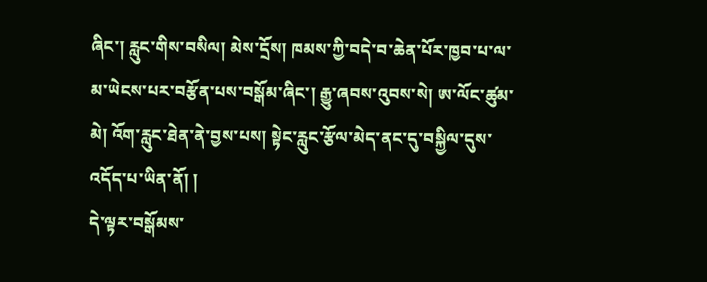ཞིང་། རླུང་གིས་བསིལ། མེས་དྲོས། ཁམས་ཀྱི་བདེ་བ་ཆེན་པོར་ཁྱབ་པ་ལ་མ་ཡེངས་པར་བརྩོན་པས་བསྒོམ་ཞིང་། རྒྱུ་ཞབས་འུབས་སེ། ཨ་ལོང་ཚུམ་མེ། འོག་རླུང་ཐེན་ནེ་བྱས་པས། སྟེང་རླུང་རྩོལ་མེད་ནང་དུ་བསྐྱིལ་དུས་འདོད་པ་ཡིན་ནོ། །
དེ་ལྟར་བསྒོམས་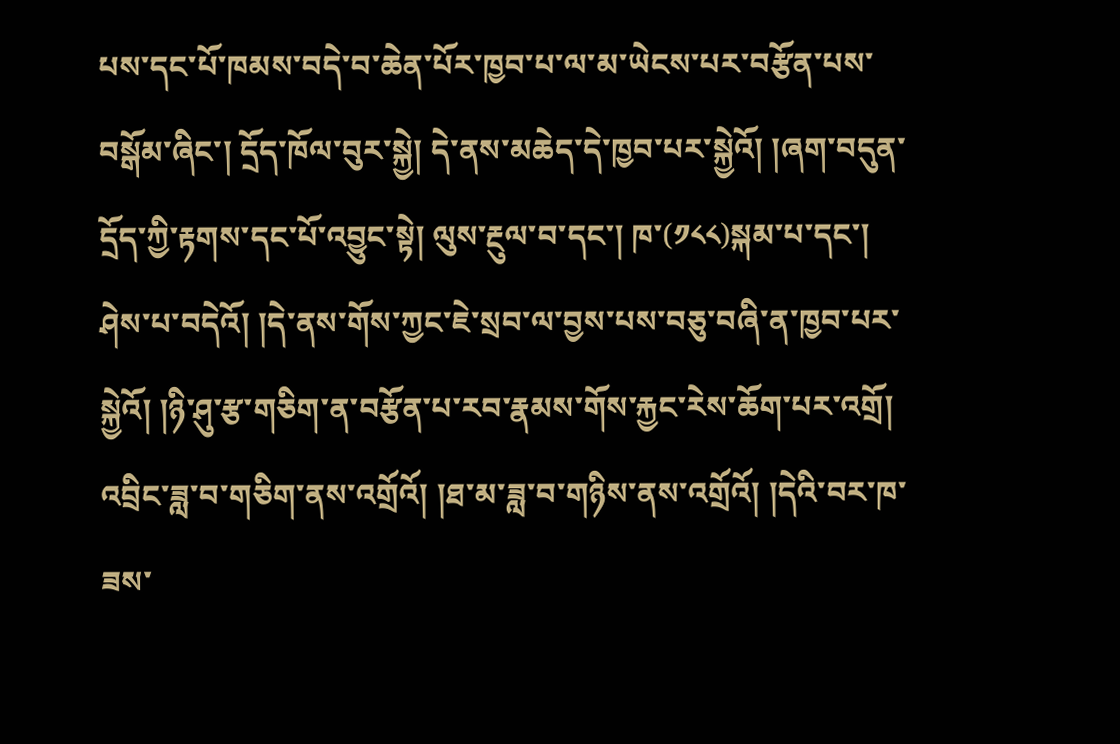པས་དང་པོ་ཁམས་བདེ་བ་ཆེན་པོར་ཁྱབ་པ་ལ་མ་ཡེངས་པར་བརྩོན་པས་བསྒོམ་ཞིང་། དྲོད་ཁོལ་བུར་སྐྱེ། དེ་ནས་མཆེད་དེ་ཁྱབ་པར་སྐྱེའོ། །ཞག་བདུན་དྲོད་ཀྱི་རྟགས་དང་པོ་འབྱུང་སྟེ། ལུས་རྔུལ་བ་དང་། ཁ་(༡༨༨)སྐམ་པ་དང་། ཤེས་པ་བདེའོ། །དེ་ནས་གོས་ཀྱང་ཇེ་སྲབ་ལ་བྱས་པས་བཅུ་བཞི་ན་ཁྱབ་པར་སྐྱེའོ། །ཉི་ཤུ་རྩ་གཅིག་ན་བརྩོན་པ་རབ་རྣམས་གོས་རྐྱང་རེས་ཆོག་པར་འགྲོ། འབྲིང་ཟླ་བ་གཅིག་ནས་འགྲོའོ། །ཐ་མ་ཟླ་བ་གཉིས་ནས་འགྲོའོ། །དེའི་བར་ཁ་ཟས་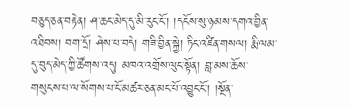བཅུད་ཅན་བརྟེན། ཤ་ཆང་མེད་དུ་མི་རུང་ངོ་། །དངོས་སུ་ཉམས་དགའ་བྱིན་འཐིབས། བག་དྲོ། ཤེས་པ་བདེ། གཟི་བྱིན་སྐྱེ། ཏིང་འཛིན་གསལ། རྨི་ལམ་དུ་བུད་མེད་ཀྱི་ཚོགས་འདུ། མཁའ་འགྲོས་ལུང་སྟོན། བླ་མས་ཆོས་གསུངས་པ་ལ་སོགས་པ་ངོ་མཚར་ཅན་མང་པོ་འབྱུང་ངོ་། །སྔོན་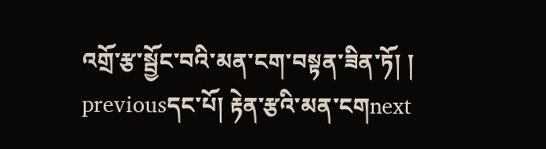འགྲོ་རྩ་སྦྱོང་བའི་མན་ངག་བསྟན་ཟིན་ཏོ། །
previousདང་པོ། རྟེན་རྩའི་མན་ངགnext